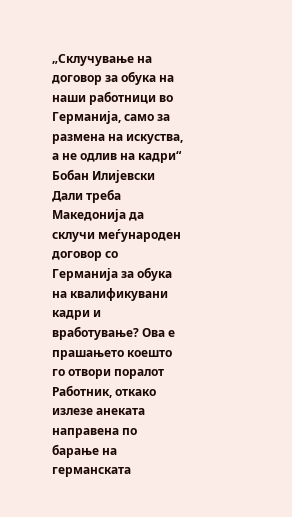„Склучување на договор за обука на наши работници во Германија, само за размена на искуства, а не одлив на кадри“
Бобан Илијевски
Дали треба Македонија да склучи меѓународен договор со Германија за обука на квалификувани кадри и вработување? Ова е прашањето коешто го отвори поралот Работник, откако излезе анеката направена по барање на германската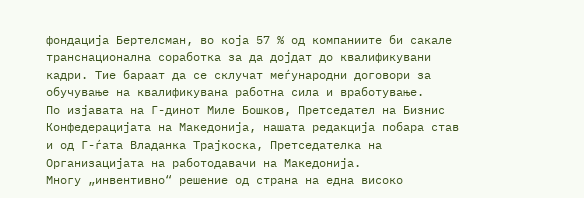фондација Бертелсман, во која 57 % од компаниите би сакале транснационална соработка за да дојдат до квалификувани кадри. Тие бараат да се склучат меѓународни договори за обучување на квалификувана работна сила и вработување.
По изјавата на Г-динот Миле Бошков, Претседател на Бизнис Конфедерацијата на Македонија, нашата редакција побара став и од Г-ѓата Владанка Трајкоска, Претседателка на Организацијата на работодавачи на Македонија.
Многу „инвентивно“ решение од страна на една високо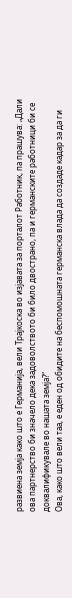развиена земја како што е Германија, вели Трајкоска во изјавата за порталот Работник, па прашува: „Дали ова партнерство би значело дека задоволството би било двострано, па и германските работници би се доквалификувале во нашата земја?“
Ова, како што вели таа, е еден од обидите на беспомошната германска влада да создаде кадар за да ги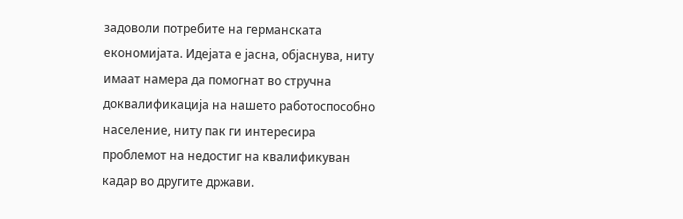задоволи потребите на германската економијата. Идејата е јасна, објаснува, ниту имаат намера да помогнат во стручна доквалификација на нашето работоспособно население, ниту пак ги интересира проблемот на недостиг на квалификуван кадар во другите држави.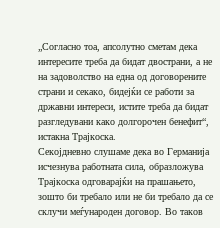„Согласно тоа, апсолутно сметам дека интересите треба да бидат двострани, а не на задоволство на една од договорените страни и секако, бидејќи се работи за државни интереси, истите треба да бидат разгледувани како долгорочен бенефит“, истакна Трајкоска.
Секојдневно слушаме дека во Германија исчезнува работната сила, образложува Трајкоска одговарајќи на прашањето, зошто би требало или не би требало да се склучи меѓународен договор. Во таков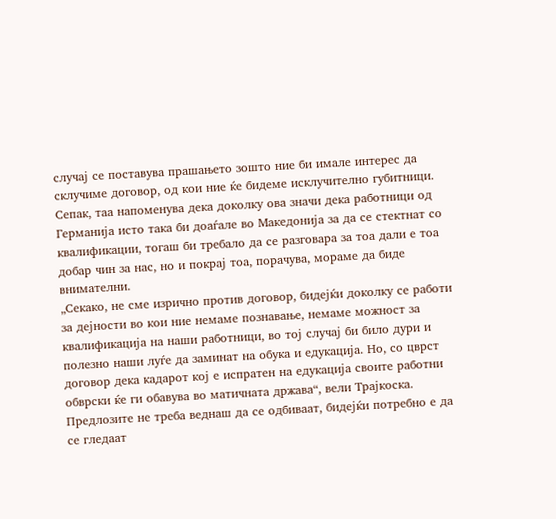случај се поставува прашањето зошто ние би имале интерес да склучиме договор, од кои ние ќе бидеме исклучително губитници. Сепак, таа напоменува дека доколку ова значи дека работници од Германија исто така би доаѓале во Македонија за да се стектнат со квалификации, тогаш би требало да се разговара за тоа дали е тоа добар чин за нас, но и покрај тоа, порачува, мораме да биде внимателни.
„Секако, не сме изрично против договор, бидејќи доколку се работи за дејности во кои ние немаме познавање, немаме можност за квалификација на наши работници, во тој случај би било дури и полезно наши луѓе да заминат на обука и едукација. Но, со цврст договор дека кадарот кој е испратен на едукација своите работни обврски ќе ги обавува во матичната држава“, вели Трајкоска.
Предлозите не треба веднаш да се одбиваат, бидејќи потребно е да се гледаат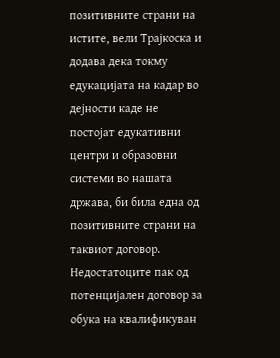позитивните страни на истите, вели Трајкоска и додава дека токму едукацијата на кадар во дејности каде не постојат едукативни центри и образовни системи во нашата држава, би била една од позитивните страни на таквиот договор.
Недостатоците пак од потенцијален договор за обука на квалификуван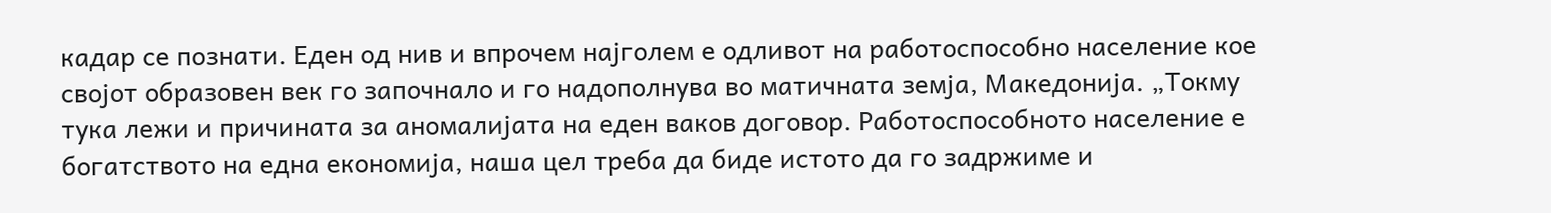кадар се познати. Еден од нив и впрочем најголем е одливот на работоспособно население кое својот образовен век го започнало и го надополнува во матичната земја, Македонија. „Токму тука лежи и причината за аномалијата на еден ваков договор. Работоспособното население е богатството на една економија, наша цел треба да биде истото да го задржиме и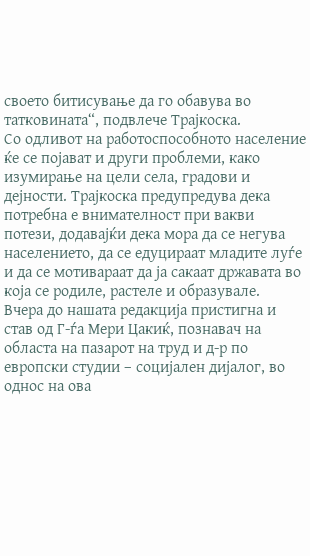своето битисување да го обавува во татковината“, подвлече Трајкоска.
Со одливот на работоспособното население ќе се појават и други проблеми, како изумирање на цели села, градови и дејности. Трајкоска предупредува дека потребна е внимателност при вакви потези, додавајќи дека мора да се негува населението, да се едуцираат младите луѓе и да се мотивараат да ја сакаат државата во која се родиле, растеле и образувале.
Вчера до нашата редакција пристигна и став од Г-ѓа Мери Цакиќ, познавач на областа на пазарот на труд и д-р по европски студии – социјален дијалог, во однос на ова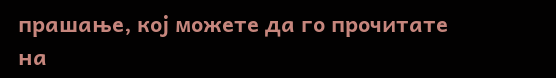прашање, кој можете да го прочитате на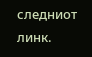следниот линк.